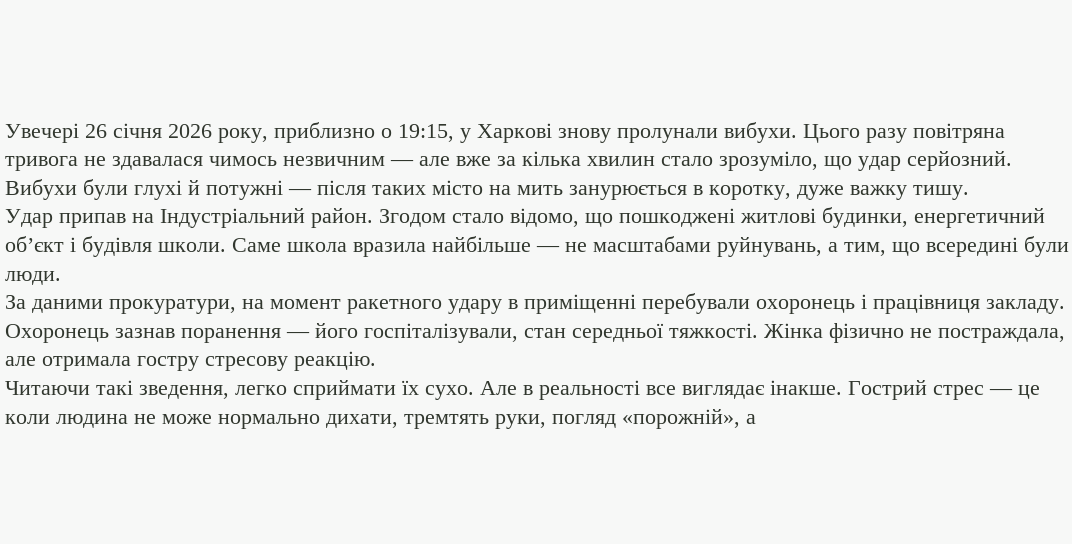Увечері 26 січня 2026 року, приблизно о 19:15, у Харкові знову пролунали вибухи. Цього разу повітряна тривога не здавалася чимось незвичним — але вже за кілька хвилин стало зрозуміло, що удар серйозний. Вибухи були глухі й потужні — після таких місто на мить занурюється в коротку, дуже важку тишу.
Удар припав на Індустріальний район. Згодом стало відомо, що пошкоджені житлові будинки, енергетичний об’єкт і будівля школи. Саме школа вразила найбільше — не масштабами руйнувань, а тим, що всередині були люди.
За даними прокуратури, на момент ракетного удару в приміщенні перебували охоронець і працівниця закладу.
Охоронець зазнав поранення — його госпіталізували, стан середньої тяжкості. Жінка фізично не постраждала, але отримала гостру стресову реакцію.
Читаючи такі зведення, легко сприймати їх сухо. Але в реальності все виглядає інакше. Гострий стрес — це коли людина не може нормально дихати, тремтять руки, погляд «порожній», а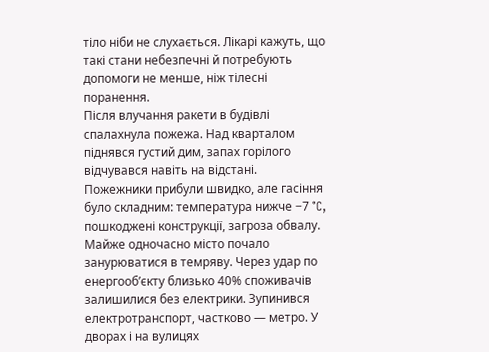тіло ніби не слухається. Лікарі кажуть, що такі стани небезпечні й потребують допомоги не менше, ніж тілесні поранення.
Після влучання ракети в будівлі спалахнула пожежа. Над кварталом піднявся густий дим, запах горілого відчувався навіть на відстані.
Пожежники прибули швидко, але гасіння було складним: температура нижче −7 °C, пошкоджені конструкції, загроза обвалу.
Майже одночасно місто почало занурюватися в темряву. Через удар по енергооб’єкту близько 40% споживачів залишилися без електрики. Зупинився електротранспорт, частково — метро. У дворах і на вулицях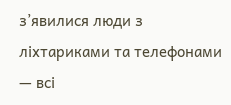з’явилися люди з ліхтариками та телефонами — всі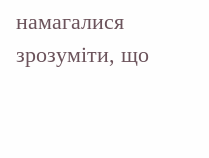намагалися зрозуміти, що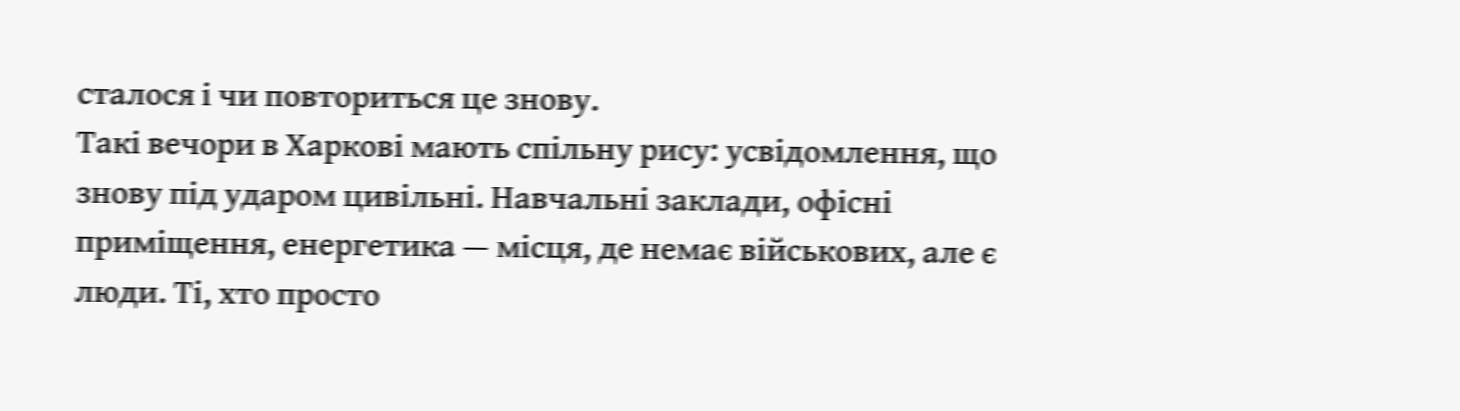сталося і чи повториться це знову.
Такі вечори в Харкові мають спільну рису: усвідомлення, що знову під ударом цивільні. Навчальні заклади, офісні приміщення, енергетика — місця, де немає військових, але є люди. Ті, хто просто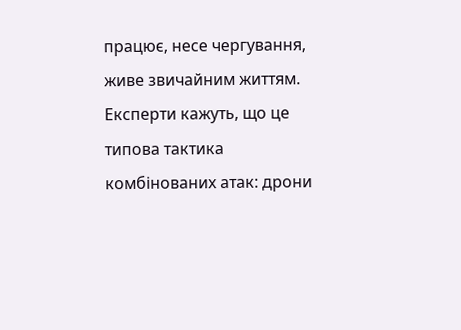працює, несе чергування, живе звичайним життям.
Експерти кажуть, що це типова тактика комбінованих атак: дрони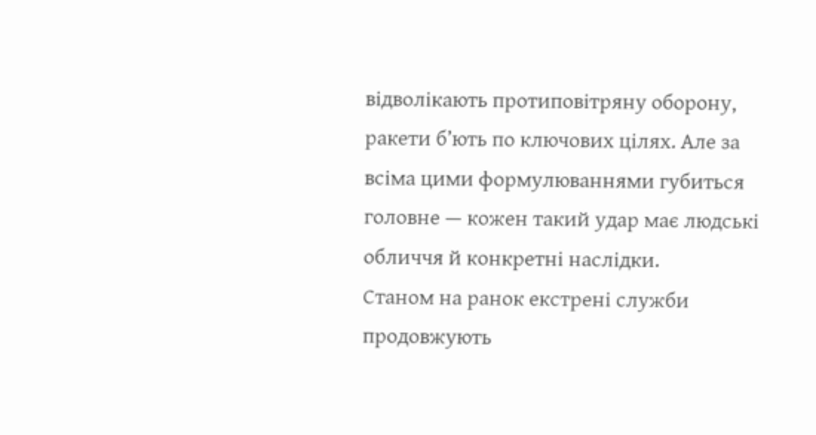відволікають протиповітряну оборону, ракети б’ють по ключових цілях. Але за всіма цими формулюваннями губиться головне — кожен такий удар має людські обличчя й конкретні наслідки.
Станом на ранок екстрені служби продовжують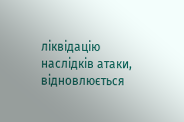ліквідацію наслідків атаки, відновлюється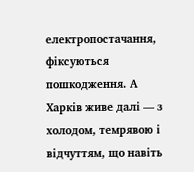електропостачання, фіксуються пошкодження. А Харків живе далі — з холодом, темрявою і відчуттям, що навіть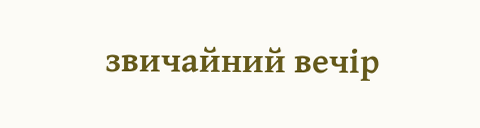звичайний вечір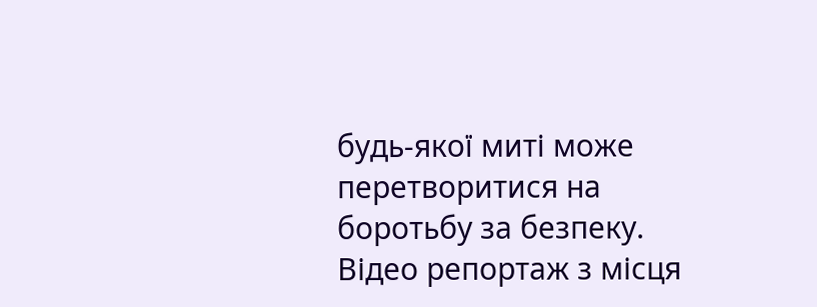будь-якої миті може перетворитися на боротьбу за безпеку. Відео репортаж з місця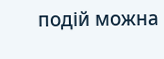подій можна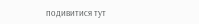подивитися тут